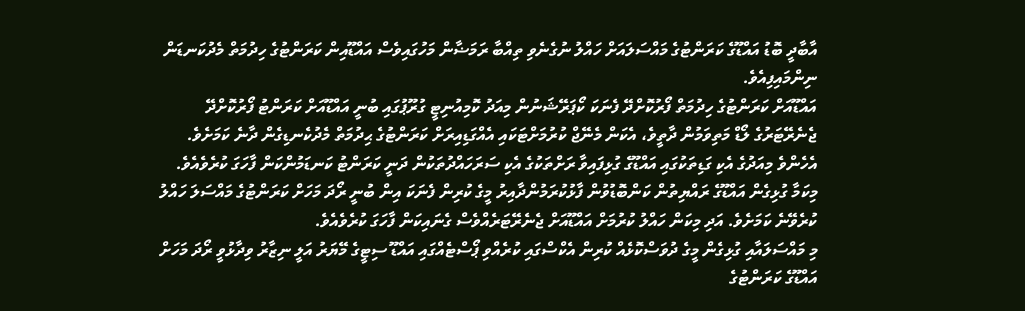އާބާދީ ބޮޑު އައްޑޫގެ ކަރަންޓުގެ މައްސަލައަށް ހައްލު ނުގެނެވި ތިއްބާ ރަމަޟާން މަހުގައިވެސް އައްޑޫއިން ކަރަންޓުގެ ހިދުމަތް މެދުކަނޑަން ނިންމައިފިއެވެ.
އައްޑޫއަށް ކަރަންޓުގެ ހިދުމަތް ފޯރުކޮށްދޭ ފެނަކަ ކޯޕަރޭޝަނުން މިއަދު ކޮމިއުނިޓީ ގުރޫޕުގައި ބުނީ އައްޑޫއަށް ކަރަންޓު ފޯރުކޮށްދޭ ޖެނެރޭޓަރުގެ ލޯޑް މަތިވަމުން ދާތީވެ، އެކަން މެނޭޖް ކުރުމަށްޓަކައި އެއްގަޑިއިރަށް ކަރަންޓުގެ ޙިދުމަތް މެދުކެނޑިގެން ދާނެ ކަމަށެވެ.
އެހެންވެ މިއަދުގެ އެކި ގަޑިތަކުގައި އައްޑޫގެ ގުޅިފައިވާ ރަށްތަކުގެ އެކި ސަރަހައްދުތަކުން ދަނީ ކަރަންޓު ކަނޑަމުންކަން ފާހަގަ ކުރެވެއެވެ. މިކަމާ ގުޅިގެން އައްޑޫގެ ރައްޔިތުން ކަންބޮޑުވުން ފާޅުކުރަމުންދާއިރު މީގެ ކުރިން ފެނަކަ އިން ބުނީ ރޯދަ މަހަށް ކަރަންޓުގެ މައްސަލަ ހައްލު ކުރެވޭނެ ކަމަށެވެ. އަދި މިކަން ހައްލު ކުރުމަށް އައްޑޫއަށް ޖެނެރޭޓަރެއްވެސް ގެނައިކަން ފާހަގަ ކުރެވެއެވެ.
މި މައްސަލައާއި ގުޅިގެން މީގެ ދުވަސްކޮޅެއް ކުރިން އެކްސްގައި ކުރެއްވި ޕޯސްޓެއްގައި އައްޑޫ ސިޓީގެ މޭޔަރު އަލީ ނިޒާރު ވިދާޅުވީ ރޯދަ މަހަށް އައްޑޫގެ ކަރަންޓުގެ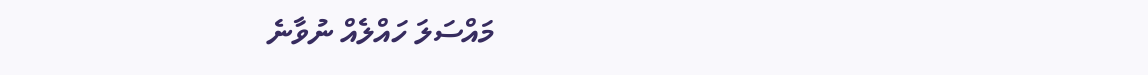މައްސަލަ ހައްލެއް ނުވާނެ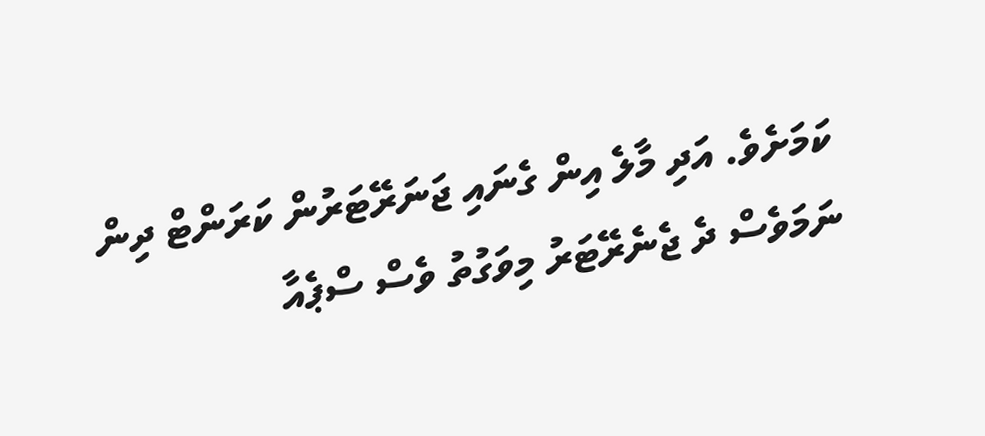ކަމަށެވެ. އަދި މާލެ އިން ގެނައި ޖަނަރޭޓަރުން ކަރަންޓް ދިން ނަމަވެސް ދެ ޖެނެރޭޓަރު މިވަގުތު ވެސް ސްޕެއާ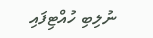ނުލިބި ހުއްޓިފައި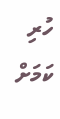ހުރި ކަމަށް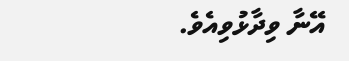އޭނާ ވިދާޅުވިއެވެ.